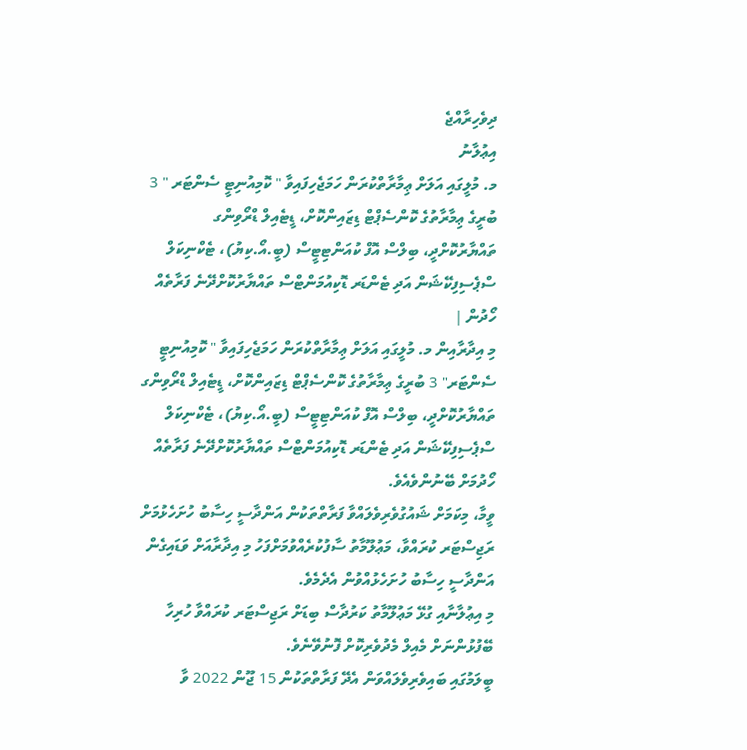ދިވެހިރާއްޖެ
އިޢުލާނު
މ. މުލީގައި އަލަށް ޢިމާރާތްކުރަން ހަމަޖެހިފައިވާ " ކޮމިއުނިޓީ ސެންޓަރ " 3 ބުރީގެ ޢިމާރާތުގެ ކޮންސެޕްޓް ޑިޒައިންކޮށް، ޑީޓެއިލް ޑްރޯވިންގ ތައްޔާރުކޮށްދީ، ބިލްސް އޮފް ކުއަންޓިޓީސް (ބީ.އޯ.ކިޔު)، ޓެކްނިކަލް ސްޕެސިފިކޭޝަން އަދި ޓެންޑަރ ޑޮކިއުމަންޓްސް ތައްޔާރުކޮށްދޭނެ ފަރާތެއް ހޯދުން |
މި އިދާރާއިން މ. މުލީގައި އަލަށް ޢިމާރާތްކުރަން ހަމަޖެހިފައިވާ " ކޮމިއުނިޓީ ސެންޓަރ" 3 ބުރީގެ ޢިމާރާތުގެ ކޮންސެޕްޓް ޑިޒައިންކޮށް، ޑީޓެއިލް ޑްރޯވިންގ ތައްޔާރުކޮށްދީ، ބިލްސް އޮފް ކުއަންޓިޓީސް (ބީ.އޯ.ކިޔު)، ޓެކްނިކަލް ސްޕެސިފިކޭޝަން އަދި ޓެންޑަރ ޑޮކިއުމަންޓްސް ތައްޔާރުކޮށްދޭނެ ފަރާތެއް ހޯދުމަށް ބޭނުންވެއެވެ.
ވީމާ، މިކަމަށް ޝައުގުވެރިވެލައްވާ ފަރާތްތަކުން އަންދާސީ ހިސާބު ހުށަހެޅުމަށް ރަޖިސްޓަރ ކުރައްވާ، މަޢުލޫމާތު ސާފުކުރެއްވުމަށްފަހު މި އިދާރާއަށް ވަޑައިގެން އަންދާސީ ހިސާބު ހުށަހެޅުއްވުން އެދެމެވެ.
މި އިޢުލާނާއި ގުޅޭ މަޢުލޫމާތު ކަރުދާސް ބިޑަށް ރަޖިސްޓަރ ކުރައްވާ ހުރިހާ ބޭފުޅުންނަށް މެއިލް މެދުވެރިކޮށް ފޮނުވޭނެވެ.
ބީލަމުގައި ބައިވެރިވެލައްވަން އެދޭ ފަރާތްތަކުން 15 ޖޫން 2022 ވާ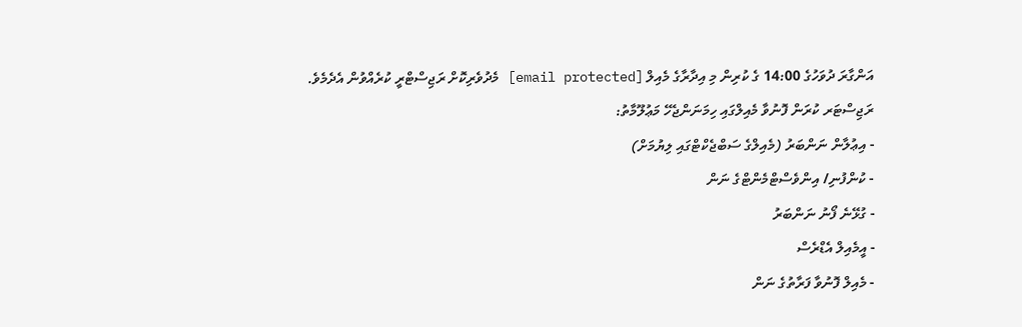އަންގާރަ ދުވަހުގެ 14:00 ގެ ކުރިން މި އިދާރާގެ މެއިލް [email protected] މެދުވެރިކޮށް ރަޖިސްޓްރީ ކުރެއްވުން އެދެމެވެ.
ރަޖިސްޓަރ ކުރަން ފޮނުވާ މެއިލްގައި ހިމަނަންޖެހޭ މަޢުލޫމާތު:
- އިޢުލާން ނަންބަރު (މެއިލްގެ ސަބްޖެކްޓްގައި ލިޔުމަށް)
- ކުންފުނި/ އިންވެސްޓްމެންޓްގެ ނަން
- ގުޅޭނެ ފޯނު ނަންބަރު
- އީމެއިލް އެޑްރެސް
- މެއިލް ފޮނުވާ ފަރާތުގެ ނަން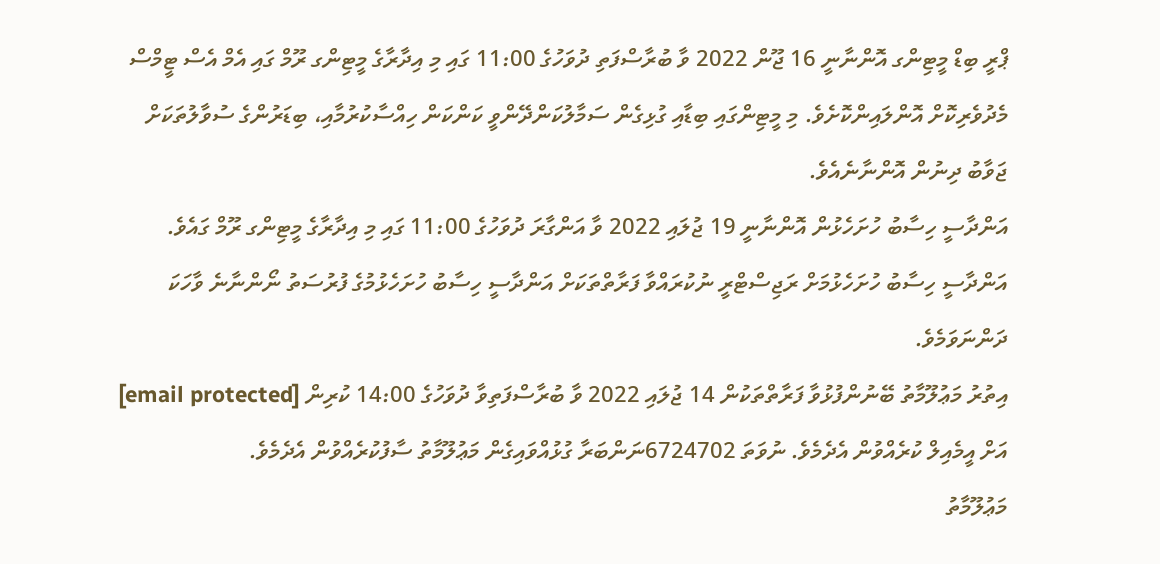ޕްރީ ބިޑް މީޓިންގ އޮންނާނީ 16 ޖޫން 2022 ވާ ބުރާސްފަތި ދުވަހުގެ 11:00 ގައި މި އިދާރާގެ މީޓިންގ ރޫމް ގައި އެމް އެސް ޓީމްސް މެދުވެރިކޮށް އޮންލައިންކޮށެވެ. މި މީޓިންގައި ބިޑާއި ގުޅިގެން ސަމާލުކަންދޭންވީ ކަންކަން ހިއްސާކުރުމާއި، ބިޑަރުންގެ ސުވާލުތަކަށް ޖަވާބު ދިނުން އޮންނާނެއެވެ.
އަންދާސީ ހިސާބު ހުށަހެޅުން އޮންނާނީ 19 ޖުލައި 2022 ވާ އަންގާރަ ދުވަހުގެ 11:00 ގައި މި އިދާރާގެ މީޓިންގ ރޫމް ގައެވެ. އަންދާސީ ހިސާބު ހުށަހެޅުމަށް ރަޖިސްޓްރީ ނުކުރައްވާ ފަރާތްތަކަށް އަންދާސީ ހިސާބު ހުށަހެޅުމުގެ ފުރުސަތު ނޯންނާނެ ވާހަކަ ދަންނަވަމެވެ.
އިތުރު މަޢުލޫމާތު ބޭނުންފުޅުވާ ފަރާތްތަކުން 14 ޖުލައި 2022 ވާ ބުރާސްފަތިވާ ދުވަހުގެ 14:00 ކުރިން [email protected] އަށް އީމެއިލް ކުރެއްވުން އެދެމެވެ. ނުވަތަ 6724702ނަންބަރާ ގުޅުއްވައިގެން މަޢުލޫމާތު ސާފުކުރެއްވުން އެދެމެވެ.
މަޢުލޫމާތު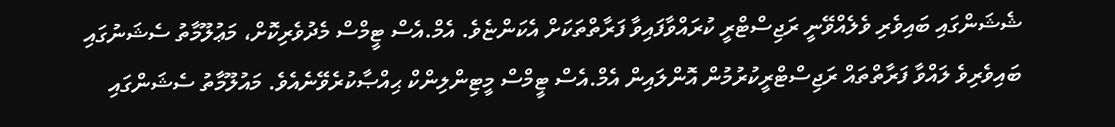ޝެޝަންގައި ބައިވެރި ވެލެއްވޭނީ ރަޖިސްޓްރީ ކުރައްވާފައިވާ ފަރާތްތަކަށް އެކަންޏެވެ. އެމް.އެސް ޓީމްސް މެދުވެރިކޮށް، މަޢުލޫމާތު ސެޝަނުގައި ބައިވެރިވެ ލައްވާ ފަރާތްތައް ރަޖިސްޓްރީކުރުމުން އޮންލައިން އެމް.އެސް ޓީމްސް މީޓިންލިންކް ޙިއްޞާކުރެވޭނެއެވެ. މައުލޫމާތު ސެޝަންގައި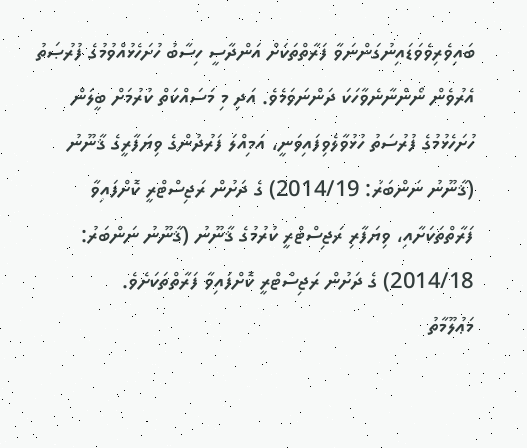ބައިވެރިވެވަޑައިނުގަންނަވާ ފަރާތްތަކަށް އަންދާސީ ހިސާބު ހުށަހެޅުއްވުމުގެ ފުރުޞަތު އެރުވެން ނޯންނާނެވާހަކަ ދަންނަވަމެވެ. އަދި މި މަސައްކަތް ކުރުމަށް ބީލަން ހުށަހެޅުމުގެ ފުރުސަތު ހުޅުވާލެވިފައިވަނީ، އަމިއްލަ ފަރުދުންގެ ވިޔަފާރީގެ ޤާނޫނު (ޤާނޫނު ނަންބަރު: 2014/19) ގެ ދަށުން ރަޖިސްޓްރީ ކޮށްފައިވާ ފަރާތްތަކަށާއި، ވިޔަފާރި ރަޖިސްޓްރީ ކުރުމުގެ ޤާނޫނު (ޤާނޫނު ނަންބަރު: 2014/18) ގެ ދަށުން ރަޖިސްޓްރީ ކޮށްފައިވާ ފަރާތްތަކަށެވެ.
މަޢުލޫމާތު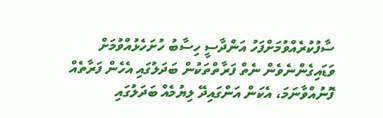ސާފުކުރެއްވުމަށްފަހު އަންދާސީ ހިސާބު ހުށަހެޅުއްވުމަށް ވަޑައިގެންނެވެން ނެތް ފަރާތްތަކުން ބަދަލުގައި އެހެން ފަރާތެއް ފޮނުއްވާނަމަ، އެކަން އަންގައިދޭ ލިޔުމެއް ބަދަލުގައި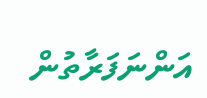އަންނަފަރާތުން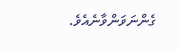ގެންނަވަންވާނެއެވެ.